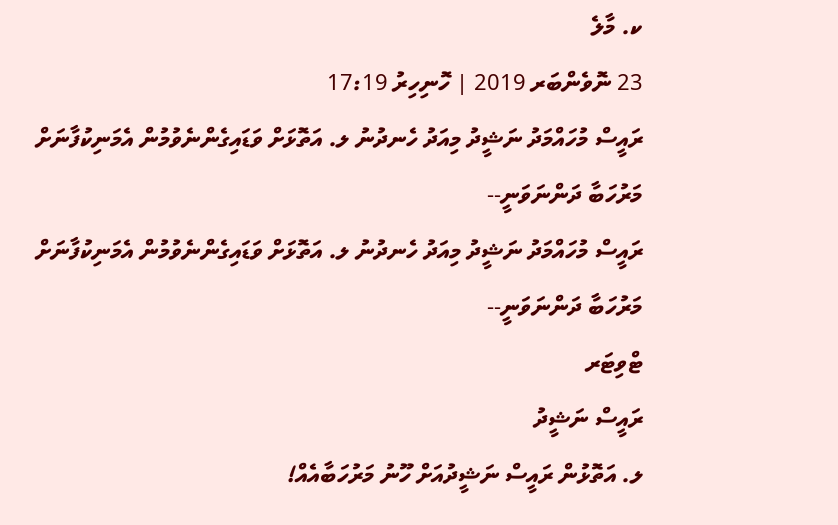ކ. މާލެ
23 ނޮވެންބަރ 2019 | ހޮނިހިރު 17:19
ރައީސް މުހައްމަދު ނަޝީދު މިއަދު ހެނދުނު ލ. އަތޮޅަށް ވަޑައިގެންނެވުމުން އެމަނިކުފާނަށް މަރުހަބާ ދަންނަވަނީ--
ރައީސް މުހައްމަދު ނަޝީދު މިއަދު ހެނދުނު ލ. އަތޮޅަށް ވަޑައިގެންނެވުމުން އެމަނިކުފާނަށް މަރުހަބާ ދަންނަވަނީ--
ޓްވިޓަރ
ރައީސް ނަޝީދު
ލ. އަތޮޅުން ރައީސް ނަޝީދުއަށް ހޫނު މަރުހަބާއެއް!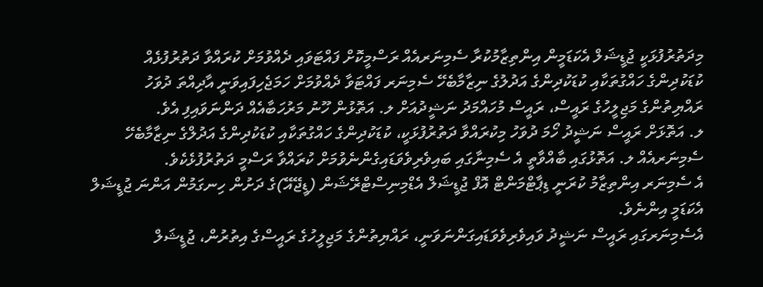މިދަތުރުފުޅަކީ ޖުޑީޝަލް އެކަޑަމީން އިންތިޒާމުކުރާ ސެމިނަރއެއް ރަސްމީކޮށް ފައްޓަވައި ދެއްވުމަށް ކުރައްވާ ދަތުރުފުޅެއް
ކުޑަކުދިންގެ ހައްގުތަކާއި ކުޑަކުދިންގެ އަދުލުގެ ނިޒާމާބެހޭ ސެމިނަރ ފައްޓަވާ ދެއްވުމަށް ހަމަޖެހިފައިވަނީ އާދިއްތަ ދުވަހު
ރައްޔިތުންގެ މަޖިލީހުގެ ރައީސް، ރައީސް މުހައްމަދު ނަޝީދުއަށް ލ. އަތޮޅުން ހޫނު މަރުހަބާއެއް ދަންނަވައިފި އެވެ.
ލ. އަތޮޅަށް ރައީސް ނަޝީދު ހޯމަ ދުވަހު މިކުރައްވާ ދަތުރުފުޅަކީ، ކުޑަކުދިންގެ ހައްގުތަކާއި ކުޑަކުދިންގެ އަދުލްގެ ނިޒާމާބެހޭ ސެމިނަރއެއް ލ. އަތޮޅުގައި ބާއްވާތީ އެ ސެމިނާގައި ބައިވެރިވެވަޑައިގެންނެވުމަށް ކުރައްވާ ރަސްމީ ދަތުރުފުޅެކެވެ.
އެ ސެމިނަރ އިންތިޒާމު ކުރަނީ ޑިޕާޓްމަންޓް އޮފް ޖުޑީޝަލް އެޑްމިނިސްޓްރޭޝަން (ޑީޖޭއޭ)ގެ ދަށުން ހިނގަމުން އަންނަ ޖުޑީޝަލް އެކަޑަމީ އިންނެވެ.
އެސެމިނަރގައި ރައީސް ނަޝީދު ވައިވެރިވެވަޑައިގަންނަވަނީ، ރައްޔިތުންގެ މަޖިލީހުގެ ރައީސްގެ އިތުރުން، ޖުޑީޝަލް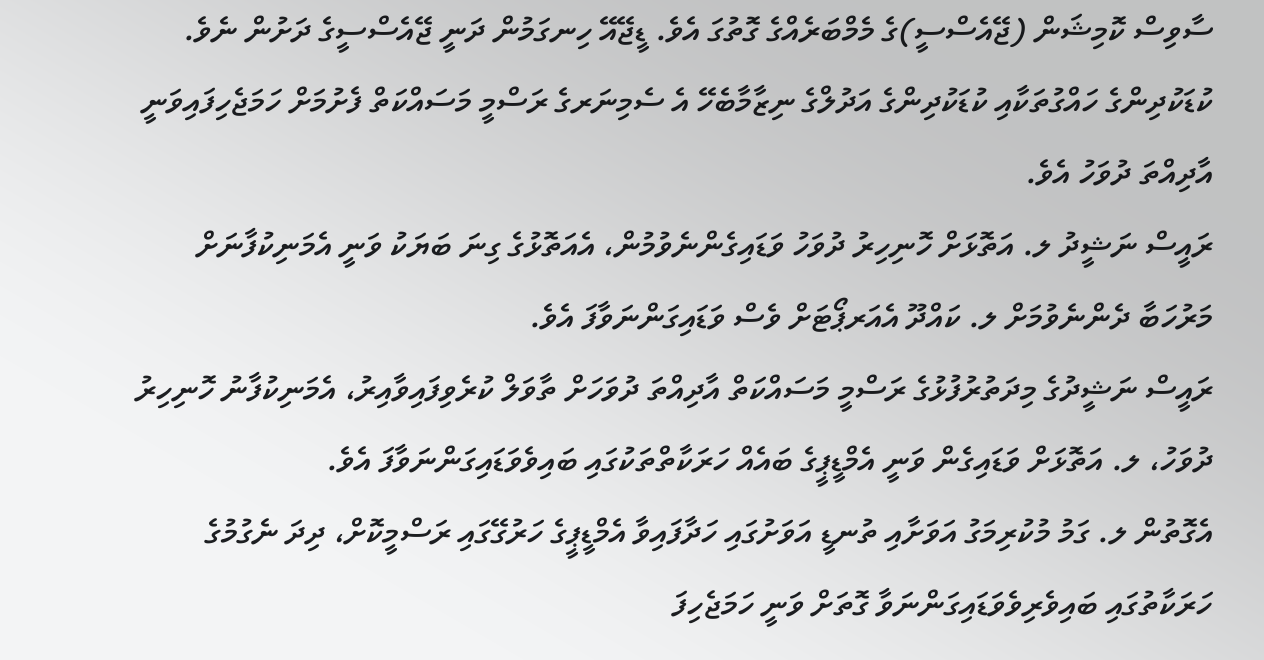ސާވިސް ކޮމިޝަން (ޖޭއެސްސީ)ގެ މެމްބަރެއްގެ ގޮތުގަ އެވެ. ޑީޖޭއޭ ހިނގަމުން ދަނީ ޖޭއެސްސީގެ ދަށުން ނެވެ.
ކުޑަކުދިންގެ ހައްގުތަކާއި ކުޑަކުދިންގެ އަދުލްގެ ނިޒާމާބެހޭ އެ ސެމިނަރގެ ރަސްމީ މަސައްކަތް ފެށުމަށް ހަމަޖެހިފައިވަނީ އާދިއްތަ ދުވަހު އެވެ.
ރައީސް ނަޝީދު ލ. އަތޮޅަށް ހޮނިހިރު ދުވަހު ވަޑައިގެންނެވުމުން، އެއަތޮޅުގެ ގިނަ ބަޔަކު ވަނީ އެމަނިކުފާނަށް މަރުހަބާ ދެންނެވުމަށް ލ. ކައްދޫ އެއަރޕޯޓަށް ވެސް ވަޑައިގަންނަވާފަ އެވެ.
ރައީސް ނަޝީދުގެ މިދަތުރުފުޅުގެ ރަސްމީ މަސައްކަތް އާދިއްތަ ދުވަހަށް ތާވަލް ކުރެވިފައިވާއިރު، އެމަނިކުފާނު ހޮނިހިރު ދުވަހު، ލ. އަތޮޅަށް ވަޑައިގެން ވަނީ އެމްޑީޕީގެ ބައެއް ހަރަކާތްތަކުގައި ބައިވެވަޑައިގަންނަވާފަ އެވެ.
އެގޮތުން ލ. ގަމު މުކުރިމަގު އަވަށާއި ތުނޑީ އަވަށުގައި ހަދާފައިވާ އެމްޑީޕީގެ ހަރުގޭގައި ރަސްމީކޮށް، ދިދަ ނެގުމުގެ ހަރަކާތުގައި ބައިވެރިވެވަޑައިގަންނަވާ ގޮތަށް ވަނީ ހަމަޖެހިފަ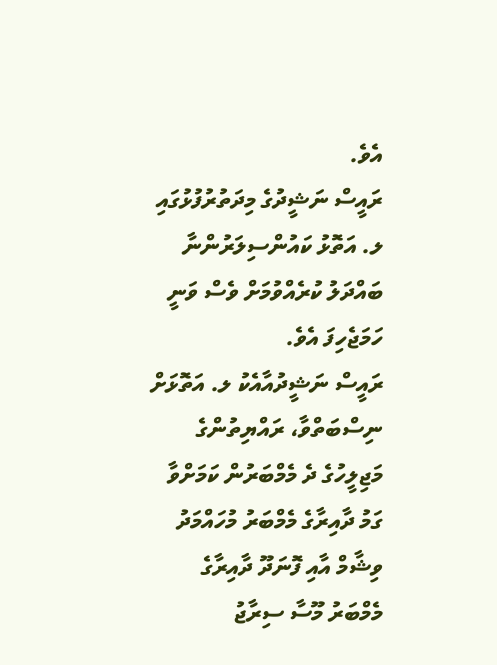އެވެ.
ރައީސް ނަޝީދުގެ މިދަތުރުފުޅުގައި ލ. އަތޮޅު ކައުންސިލަރުންނާ ބައްދަލު ކުރެއްވުމަށް ވެސް ވަނީ ހަމަޖެހިފަ އެވެ.
ރައީސް ނަޝީދުއާއެކު ލ. އަތޮޅަށް ނިސްބަތްވާ، ރައްޔިތުންގެ މަޖިލީހުގެ ދެ މެމްބަރުން ކަމަށްވާ ގަމު ދާއިރާގެ މެމްބަރު މުހައްމަދު ވިޝާމް އާއި ފޮނަދޫ ދާއިރާގެ މެމްބަރު މޫސާ ސިރާޖު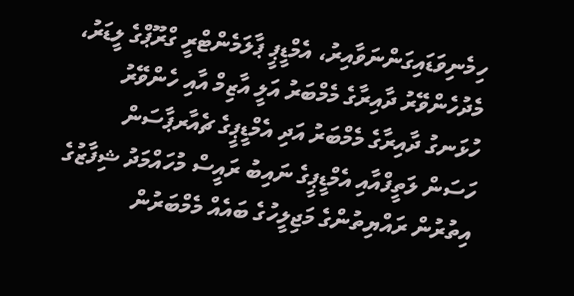ހިމެނިވަޑައިގަންނަވާއިރު، އެމްޑީޕީ ޕާލަމެންޓްރީ ގްރޫޕްގެ ލީޑަރު، މެދުހެންވޭރު ދާއިރާގެ މެމްބަރު އަލީ އާޒިމް އާއި ހެންވޭރު ހުޅަނގު ދާއިރާގެ މެމްބަރު އަދި އެމްޑީޕީގެ ޗެއާރޕާސަން ހަސަން ލަތީފްއާއި އެމްޑީޕީގެ ނައިބު ރައީސް މުހައްމަދު ޝިފާޒުގެ އިތުރުން ރައްޔިތުންގެ މަޖިލީހުގެ ބައެއް މެމްބަރުން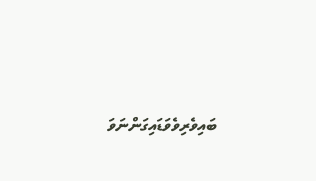ބައިވެރިވެވަޑައިގަންނަވަ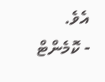އެވެ.
- ކޮމެންޓް